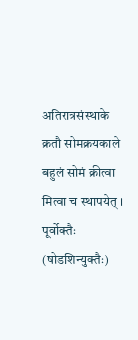अतिरात्रसंस्थाके क्रतौ सोमक्रयकाले बहुलं सोमं क्रीत्वा मित्वा च स्थापयेत् । पूर्वोक्तैः (षोडशिन्युक्तैः)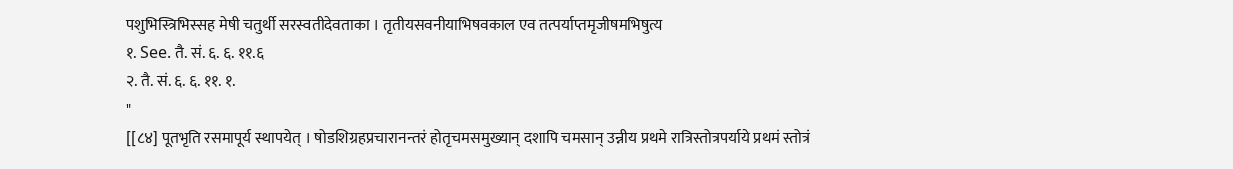पशुभिस्त्रिभिस्सह मेषी चतुर्थी सरस्वतीदेवताका । तृतीयसवनीयाभिषवकाल एव तत्पर्याप्तमृजीषमभिषुत्य
१. See. तै. सं. ६. ६. ११.६
२. तै. सं. ६. ६. ११. १.
"
[[८४] पूतभृति रसमापूर्य स्थापयेत् । षोडशिग्रहप्रचारानन्तरं होतृचमसमुख्यान् दशापि चमसान् उन्नीय प्रथमे रात्रिस्तोत्रपर्याये प्रथमं स्तोत्रं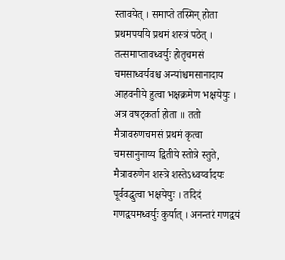स्तावयेत् । समाप्ते तस्मिन् होता प्रथमपर्याये प्रथमं शस्त्रं पठेत् । तत्समाप्तावध्वर्युः होतृचमसं चमसाध्वर्यवश्च अन्यांश्चमसानादाय आहवनीये हुत्वा भक्षक्रमेण भक्षयेयुः । अत्र वषट्कर्ता होता ॥ ततो मैत्रावरुणचमसं प्रथमं कृत्वा चमसानुनाय्य द्वितीये स्तोत्रे स्तुते, मैत्रावरुणेन शस्त्रे शस्तेऽध्वर्य्वादयः पूर्ववद्धुत्वा भक्षयेयुः । तदिदं गणद्वयमध्वर्युः कुर्यात् । अनन्तरं गणद्वयं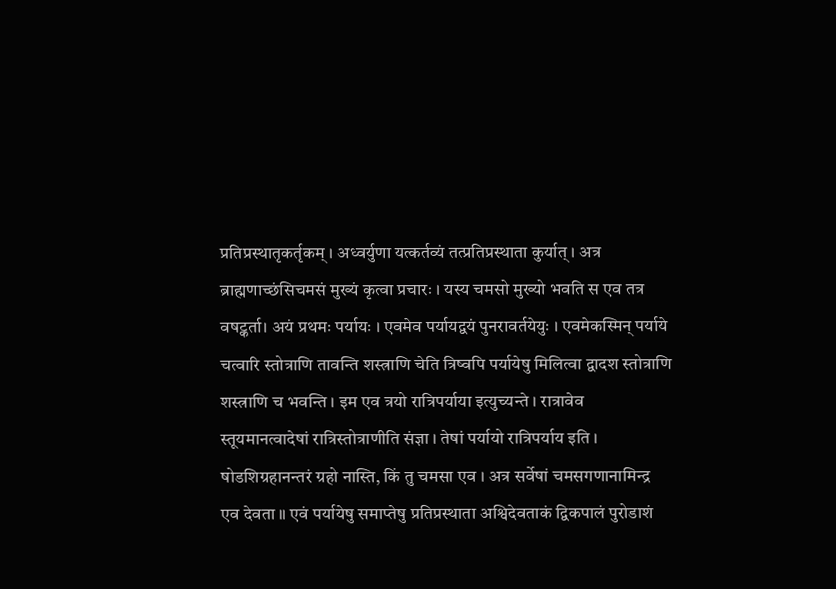प्रतिप्रस्थातृकर्तृकम् । अध्वर्युणा यत्कर्तव्यं तत्प्रतिप्रस्थाता कुर्यात् । अत्र ब्राह्मणाच्छंसिचमसं मुख्यं कृत्वा प्रचारः । यस्य चमसो मुख्यो भवति स एव तत्र वषट्कर्ता। अयं प्रथमः पर्यायः । एवमेव पर्यायद्वयं पुनरावर्तयेयुः । एवमेकस्मिन् पर्याये चत्वारि स्तोत्राणि तावन्ति शस्त्राणि चेति त्रिष्वपि पर्यायेषु मिलित्वा द्वादश स्तोत्राणि शस्त्राणि च भवन्ति । इम एव त्रयो रात्रिपर्याया इत्युच्यन्ते । रात्रावेव स्तूयमानत्वादेषां रात्रिस्तोत्राणीति संज्ञा । तेषां पर्यायो रात्रिपर्याय इति । षोडशिग्रहानन्तरं ग्रहो नास्ति, किं तु चमसा एव । अत्र सर्वेषां चमसगणानामिन्द्र एव देवता ॥ एवं पर्यायेषु समाप्तेषु प्रतिप्रस्थाता अश्विदेवताकं द्विकपालं पुरोडाशं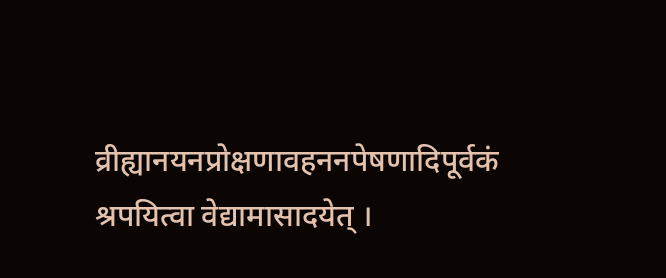व्रीह्यानयनप्रोक्षणावहननपेषणादिपूर्वकं श्रपयित्वा वेद्यामासादयेत् ।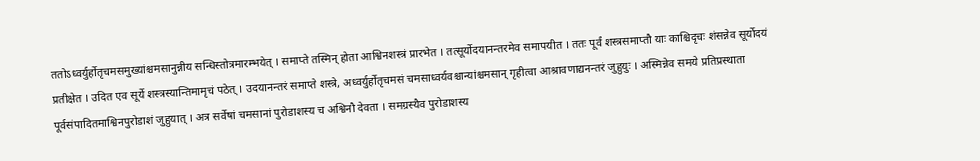ततोऽध्वर्युर्होतृचमसमुख्यांश्चमसानुन्नीय सन्धिस्तोत्रमारम्भयेत् । समाप्ते तस्मिन् होता आश्विनशस्त्रं प्रारभेत । तत्सूर्योदयानन्तरमेव समापयीत । ततः पूर्वं शस्त्रसमाप्तौ याः काश्चिदृचः शंसन्नेव सूर्योदयं प्रतीक्षेत । उदित एव सूर्ये शस्त्रस्यान्तिमामृचं पठेत् । उदयानन्तरं समाप्ते शस्त्रे, अध्वर्युर्होतृचमसं चमसाध्वर्यवश्चान्यांश्चमसान् गृहीत्वा आश्रावणाद्यनन्तरं जुहुयुः । अस्मिन्नेव समये प्रतिप्रस्थाता पूर्वसंपादितमाश्विनपुरोडाशं जुहुयात् । अत्र सर्वेषां चमसानां पुरोडाशस्य च अश्विनौ देवता । समग्रस्यैव पुरोडाशस्य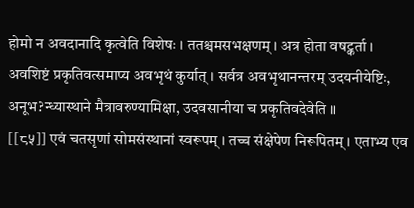होमो न अवदानादि कृत्वेति विशेषः । ततश्चमसभक्षणम् । अत्र होता वषट्कर्ता । अवशिष्टं प्रकृतिवत्समाप्य अवभृथं कुर्यात् । सर्वत्र अवभृथानन्तरम् उदयनीयेष्टिः, अनूभ?न्ध्यास्थाने मैत्रावरुण्यामिक्षा, उदवसानीया च प्रकृतिवदेवेति ॥
[[८५]] एवं चतसृणां सोमसंस्थानां स्वरूपम् । तच्च संक्षेपेण निरूपितम् । एताभ्य एव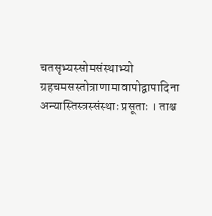चतसृभ्यस्सोमसंस्थाभ्यो ग्रहचमसस्तोत्राणामावापोद्वापादिना अन्यास्तिस्त्रस्संस्थाः प्रसूताः । ताश्च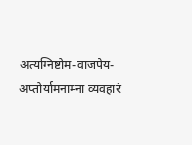अत्यग्निष्टोम-वाजपेय- अप्तोर्यामनाम्ना व्यवहारं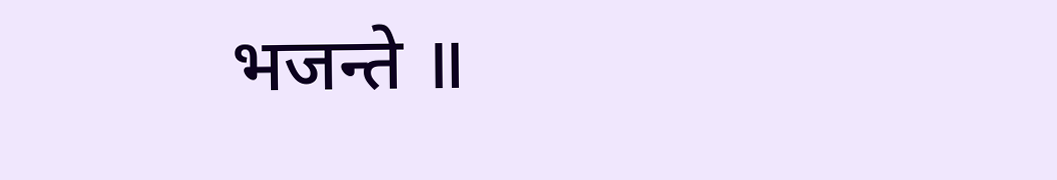भजन्ते ॥